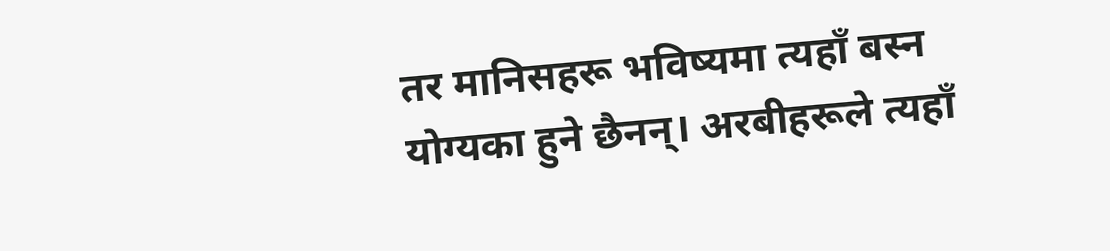तर मानिसहरू भविष्यमा त्यहाँ बस्न योग्यका हुने छैनन्। अरबीहरूले त्यहाँ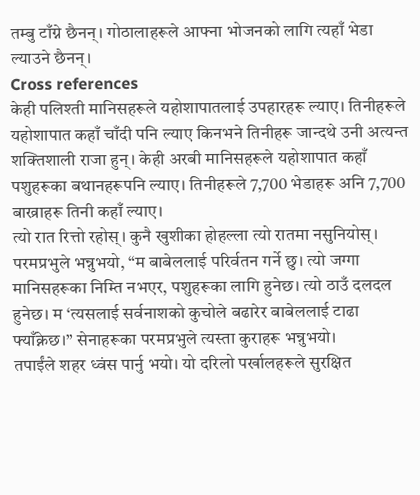तम्बु टाँग्ने छैनन्। गोठालाहरूले आफ्ना भोजनको लागि त्यहाँ भेडा ल्याउने छैनन्।
Cross references
केही पलिश्ती मानिसहरूले यहोशापातलाई उपहारहरू ल्याए। तिनीहरूले यहोशापात कहाँ चाँदी पनि ल्याए किनभने तिनीहरू जान्दथे उनी अत्यन्त शक्तिशाली राजा हुन्। केही अरबी मानिसहरूले यहोशापात कहाँ पशुहरूका बथानहरूपनि ल्याए। तिनीहरूले 7,700 भेडाहरू अनि 7,700 बाख्राहरू तिनी कहाँ ल्याए।
त्यो रात रित्तो रहोस्। कुनै खुशीका होहल्ला त्यो रातमा नसुनियोस्।
परमप्रभुले भन्नुभयो, “म बाबेललाई परिर्वतन गर्ने छु। त्यो जग्गा मानिसहरूका निम्ति नभएर, पशुहरूका लागि हुनेछ। त्यो ठाउँ दलदल हुनेछ। म ‘त्यसलाई सर्वनाशको कुचोले बढारेर बाबेललाई टाढा फ्याँक्नेछ।” सेनाहरूका परमप्रभुले त्यस्ता कुराहरू भन्नुभयो।
तपाईंले शहर ध्वंस पार्नु भयो। यो दरिलो पर्खालहरूले सुरक्षित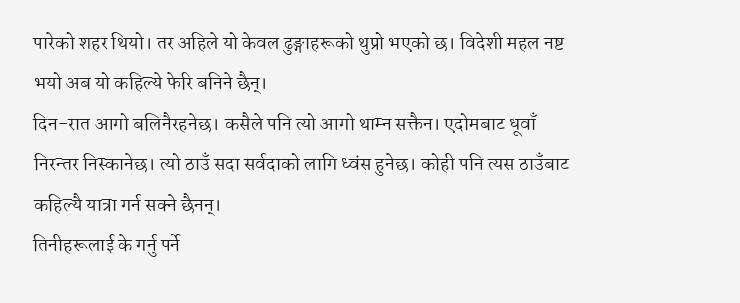पारेको शहर थियो। तर अहिले यो केवल ढुङ्गाहरूको थुप्रो भएको छ। विदेशी महल नष्ट भयो अब यो कहिल्ये फेरि बनिने छैन्।
दिन-रात आगो बलिनैरहनेछ। कसैले पनि त्यो आगो थाम्न सक्तैन। एदोमबाट धूवाँ निरन्तर निस्कानेछ। त्यो ठाउँ सदा सर्वदाको लागि ध्वंस हुनेछ। कोही पनि त्यस ठाउँबाट कहिल्यै यात्रा गर्न सक्ने छैनन्।
तिनीहरूलाई के गर्नु पर्ने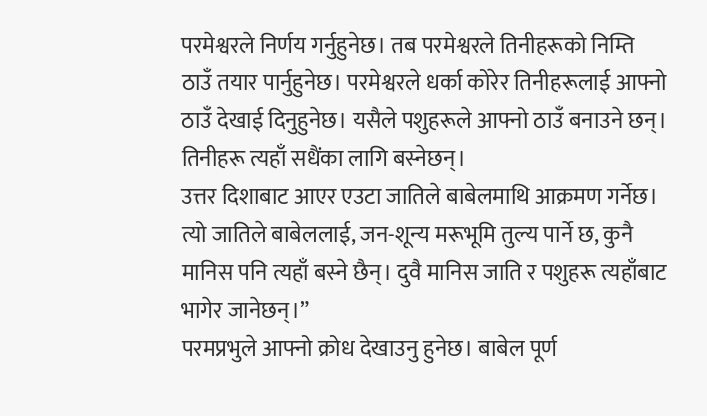परमेश्वरले निर्णय गर्नुहुनेछ। तब परमेश्वरले तिनीहरूको निम्ति ठाउँ तयार पार्नुहुनेछ। परमेश्वरले धर्का कोरेर तिनीहरूलाई आफ्नो ठाउँ देखाई दिनुहुनेछ। यसैले पशुहरूले आफ्नो ठाउँ बनाउने छन्। तिनीहरू त्यहाँ सधैंका लागि बस्नेछन्।
उत्तर दिशाबाट आएर एउटा जातिले बाबेलमाथि आक्रमण गर्नेछ। त्यो जातिले बाबेललाई, जन-शून्य मरूभूमि तुल्य पार्ने छ, कुनै मानिस पनि त्यहाँ बस्ने छैन्। दुवै मानिस जाति र पशुहरू त्यहाँबाट भागेर जानेछन्।”
परमप्रभुले आफ्नो क्रोध देखाउनु हुनेछ। बाबेल पूर्ण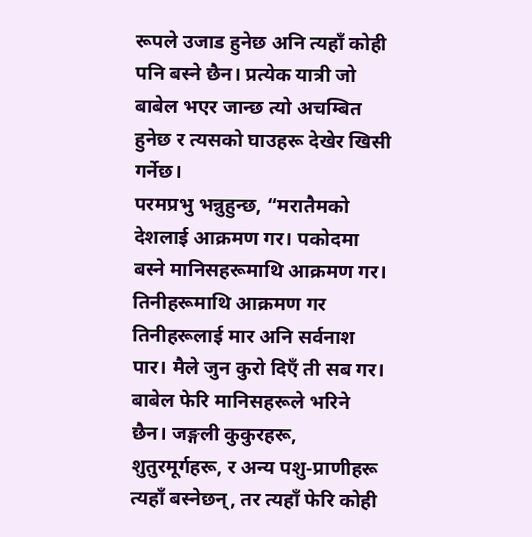रूपले उजाड हुनेछ अनि त्यहाँ कोही पनि बस्ने छैन। प्रत्येक यात्री जो बाबेल भएर जान्छ त्यो अचम्बित हुनेछ र त्यसको घाउहरू देखेर खिसी गर्नेछ।
परमप्रभु भन्नुहुन्छ, “मरातैमको देशलाई आक्रमण गर। पकोदमा बस्ने मानिसहरूमाथि आक्रमण गर। तिनीहरूमाथि आक्रमण गर तिनीहरूलाई मार अनि सर्वनाश पार। मैले जुन कुरो दिएँ ती सब गर।
बाबेल फेरि मानिसहरूले भरिने छैन। जङ्गली कुकुरहरू, शुतुरमूर्गहरू, र अन्य पशु-प्राणीहरू त्यहाँ बस्नेछन्, तर त्यहाँ फेरि कोही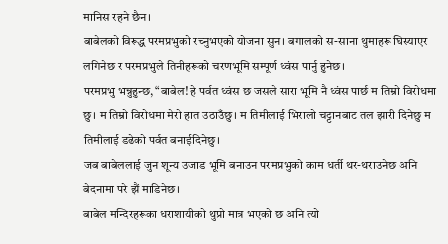मानिस रहने छैन।
बाबेलको विरूद्ध परमप्रभुको रच्नुभएको योजना सुन। बगालको स-साना थुमाहरू घिस्याएर लगिनेछ र परमप्रभुले तिनीहरूको चरणभूमि सम्पूर्ण ध्वंस पार्नु हुनेछ।
परमप्रभु भन्नुहुन्छ, “बाबेल! हे पर्वत ध्वंस छ जसले सारा भूमि नै ध्वंस पार्छ म तिम्रो विरोधमा छु। म तिम्रो विरोधमा मेरो हात उठाउँछु। म तिमीलाई भिरालो चट्टानबाट तल झारी दिनेछु म तिमीलाई डढेको पर्वत बनाईदिनेछु।
जब बाबेललाई जुन शून्य उजाड भूमि बनाउन परमप्रभुको काम धर्ती थर-थराउनेछ अनि बेदनामा परे झैं माडिनेछ।
बाबेल मन्दिरहरूका धराशायीको थुप्रो मात्र भएको छ अनि त्यो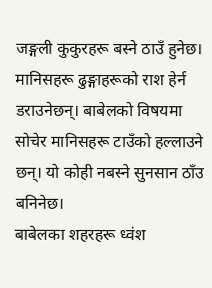जङ्गली कुकुरहरू बस्ने ठाउँ हुनेछ। मानिसहरू ढुङ्गाहरूको राश हेर्न डराउनेछन्। बाबेलको विषयमा सोचेर मानिसहरू टाउँको हल्लाउने छन्। यो कोही नबस्ने सुनसान ठाँउ बनिनेछ।
बाबेलका शहरहरू ध्वंश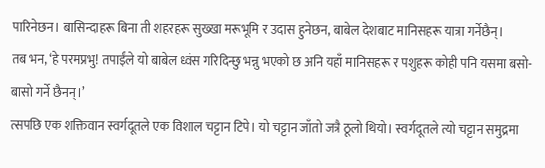पारिनेछन। बासिन्दाहरू बिना ती शहरहरू सुख्खा मरूभूमि र उदास हुनेछन, बाबेल देशबाट मानिसहरू यात्रा गर्नेछैन्।
तब भन, ‘हे परमप्रभु! तपाईंले यो बाबेल ध्वंस गरिदिन्छु भन्नु भएको छ अनि यहाँ मानिसहरू र पशुहरू कोही पनि यसमा बसो-बासो गर्ने छैनन्।’
त्सपछि एक शक्तिवान स्वर्गदूतले एक विशाल चट्टान टिपे। यो चट्टान जाँतो जत्रै ठूलो थियो। स्वर्गदूतले त्यो चट्टान समुद्रमा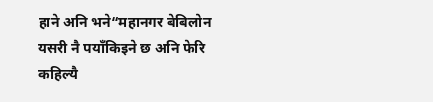हाने अनि भने“महानगर बेबिलोन यसरी नै पयाँकिइने छ अनि फेरि कहिल्यै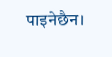पाइनेछैन।